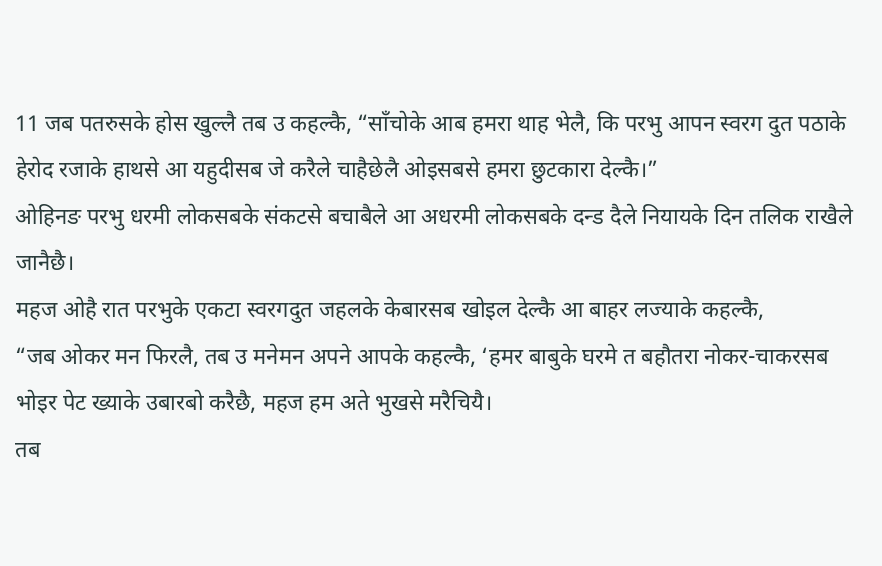11 जब पतरुसके होस खुल्लै तब उ कहल्कै, “साँचोके आब हमरा थाह भेलै, कि परभु आपन स्वरग दुत पठाके हेरोद रजाके हाथसे आ यहुदीसब जे करैले चाहैछेलै ओइसबसे हमरा छुटकारा देल्कै।”
ओहिनङ परभु धरमी लोकसबके संकटसे बचाबैले आ अधरमी लोकसबके दन्ड दैले नियायके दिन तलिक राखैले जानैछै।
महज ओहै रात परभुके एकटा स्वरगदुत जहलके केबारसब खोइल देल्कै आ बाहर लज्याके कहल्कै,
“जब ओकर मन फिरलै, तब उ मनेमन अपने आपके कहल्कै, ‘हमर बाबुके घरमे त बहौतरा नोकर-चाकरसब भोइर पेट ख्याके उबारबो करैछै, महज हम अते भुखसे मरैचियै।
तब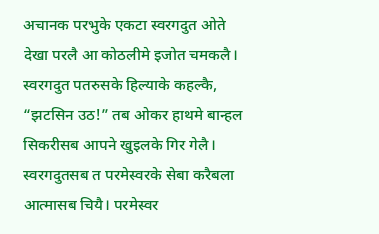अचानक परभुके एकटा स्वरगदुत ओते देखा परलै आ कोठलीमे इजोत चमकलै। स्वरगदुत पतरुसके हिल्याके कहल्कै, “झटसिन उठ!” तब ओकर हाथमे बान्हल सिकरीसब आपने खुइलके गिर गेलै।
स्वरगदुतसब त परमेस्वरके सेबा करैबला आत्मासब चियै। परमेस्वर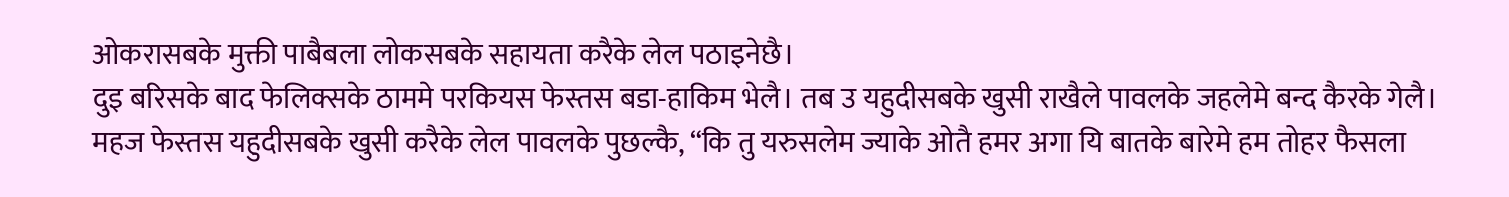ओकरासबके मुक्ती पाबैबला लोकसबके सहायता करैके लेल पठाइनेछै।
दुइ बरिसके बाद फेलिक्सके ठाममे परकियस फेस्तस बडा-हाकिम भेलै। तब उ यहुदीसबके खुसी राखैले पावलके जहलेमे बन्द कैरके गेलै।
महज फेस्तस यहुदीसबके खुसी करैके लेल पावलके पुछल्कै, “कि तु यरुसलेम ज्याके ओतै हमर अगा यि बातके बारेमे हम तोहर फैसला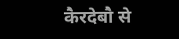कैरदेबौ से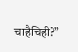चाहैचिही?”